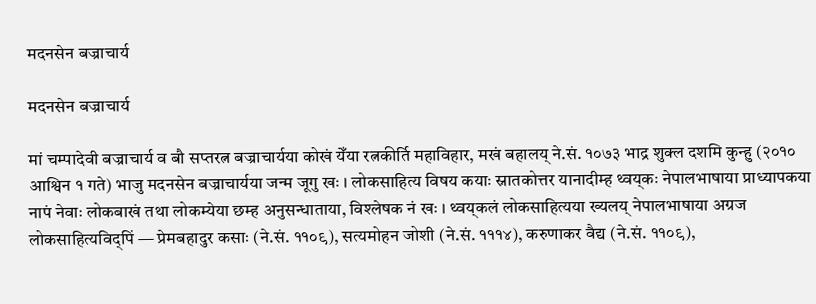मदनसेन बज्राचार्य

मदनसेन बज्राचार्य

मां चम्पादेवी बज्राचार्य व बौ सप्तरत्न बज्राचार्यया कोखं येँया रत्नकीर्ति महाविहार, मखं बहालय् ने.सं. १०७३ भाद्र शुक्ल दशमि कुन्हु (२०१० आश्विन १ गते) भाजु मदनसेन बज्राचार्यया जन्म जूगु खः । लोकसाहित्य विषय कयाः स्नातकोत्तर यानादीम्ह थ्वय्‌कः नेपालभाषाया प्राध्यापकया नापं नेवाः लोकबाखं तथा लोकम्येया छम्ह अनुसन्धाताया, विश्लेषक नं खः । थ्वय्‌कलं लोकसाहित्यया ख्यलय् नेपालभाषाया अग्रज लोकसाहित्यविद्पिं — प्रेमबहादुर कसाः (ने.सं. ११०९), सत्यमोहन जोशी (ने.सं. १११४), करुणाकर वैद्य (ने.सं. ११०९),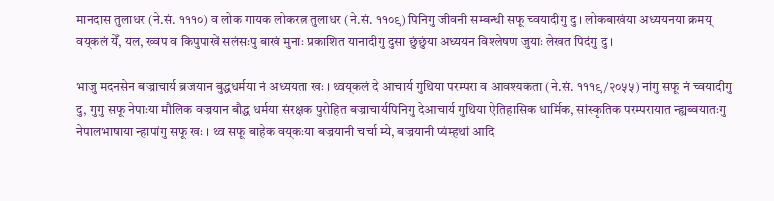मानदास तुलाधर (ने.सं. १११०) व लोक गायक लोकरत्न तुलाधर (ने.सं. ११०९) पिनिगु जीवनी सम्बन्धी सफू च्वयादीगु दु । लोकबाखंया अध्ययनया क्रमय् वय्‌कलं येँ, यल, ख्वप व किपुपाखें सलंसःपु बाखं मुनाः प्रकाशित यानादीगु दुसा छुंछुंया अध्ययन विश्लेषण जुयाः लेखत पिदंगु दु ।

भाजु मदनसेन बज्राचार्य ब्रजयान बुद्धधर्मया नं अध्ययता खः । थ्वय्‌कलं दे आचार्य गुथिया परम्परा व आवश्यकता (ने.सं. १११९/२०५५) नांगु सफू नं च्वयादीगु दु, गुगु सफू नेपाःया मौलिक वज्रयान बौद्ध धर्मया संरक्षक पुरोहित बज्राचार्यपिनिगु देआचार्य गुथिया ऐतिहासिक धार्मिक, सांस्कृतिक परम्परायात न्ह्यब्वयातःगु नेपालभाषाया न्हापांगु सफू खः । थ्व सफू बाहेक वय्‌कःया बज्रयानी चर्चा म्ये, बज्रयानी प्यंम्हथां आदि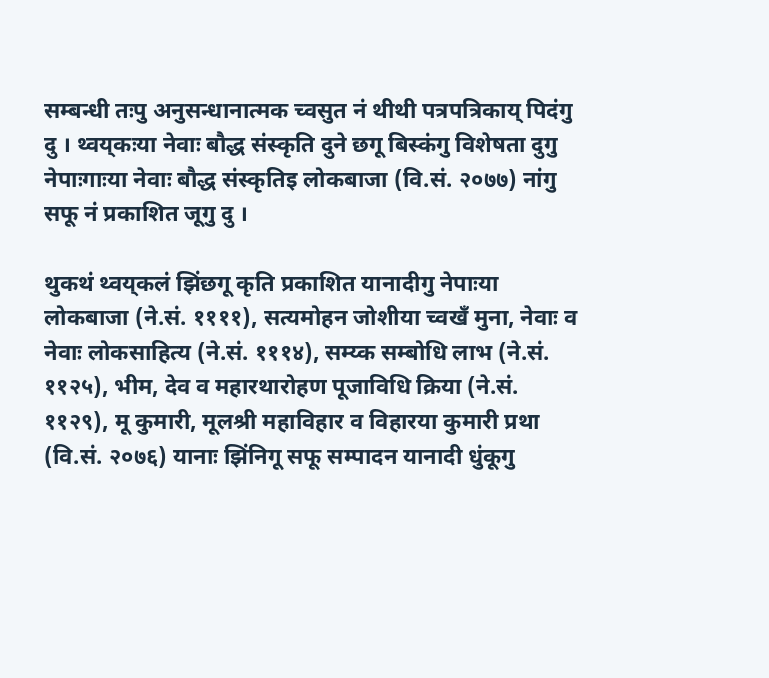सम्बन्धी तःपु अनुसन्धानात्मक च्वसुत नं थीथी पत्रपत्रिकाय् पिदंगु दु । थ्वय्‌कःया नेवाः बौद्ध संस्कृति दुने छगू बिस्कंगु विशेषता दुगु नेपाःगाःया नेवाः बौद्ध संस्कृतिइ लोकबाजा (वि.सं. २०७७) नांगु सफू नं प्रकाशित जूगु दु ।

थुकथं थ्वय्‌कलं झिंछगू कृति प्रकाशित यानादीगु नेपाःया लोकबाजा (ने.सं. ११११), सत्यमोहन जोशीया च्वखँ मुना, नेवाः व नेवाः लोकसाहित्य (ने.सं. १११४), सम्य्क सम्बोधि लाभ (ने.सं. ११२५), भीम, देव व महारथारोहण पूजाविधि क्रिया (ने.सं. ११२९), मू कुमारी, मूलश्री महाविहार व विहारया कुमारी प्रथा (वि.सं. २०७६) यानाः झिंनिगू सफू सम्पादन यानादी धुंकूगु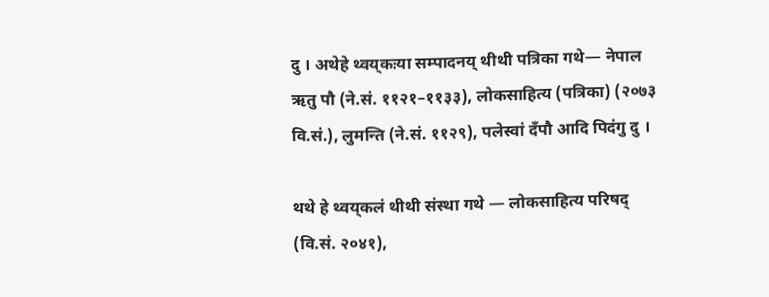दु । अथेहे थ्वय्‌कःया सम्पादनय् थीथी पत्रिका गथे— नेपाल ऋतु पौ (ने.सं. ११२१–११३३), लोकसाहित्य (पत्रिका) (२०७३ वि.सं.), लुमन्ति (ने.सं. ११२९), पलेस्वां दँपौ आदि पिदंगु दु ।

थथे हे थ्वय्‌कलं थीथी संस्था गथे — लोकसाहित्य परिषद् (वि.सं. २०४१),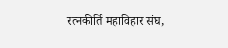रत्नकीर्ति महाविहार संघ,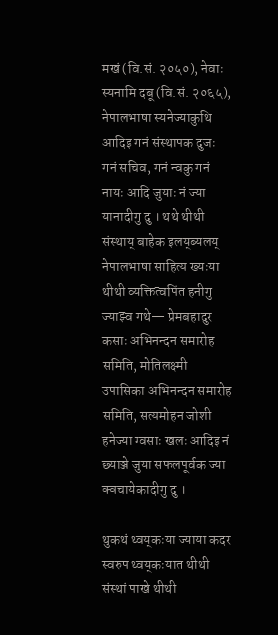मखं (वि.सं. २०५०), नेवाः स्यनामि दबू (वि.सं. २०६५), नेपालभाषा स्यनेज्याकुथि आदिइ गनं संस्थापक दुजः गनं सचिव, गनं न्वकु गनं नायः आदि जुयाः नं ज्या यानादीगु दु । थथे थीथी संस्थाय् बाहेक इलय्‌‌ब्यलय् नेपालभाषा साहित्य ख्यःया थीथी व्यक्तित्वपिंत हनीगु ज्याझ्व गथे— प्रेमबहादुर कसाः अभिनन्दन समारोह समिति, मोतिलक्ष्मी उपासिका अभिनन्दन समारोह समिति, सत्यमोहन जोशी हनेज्या ग्वसाः खलः आदिइ नं छ्याञ्जे जुया सफलपूर्वक ज्या क्वचायेकादीगु दु ।

थुकथं थ्वय्‌कःया ज्याया कदर स्वरुप थ्वय्‌कःयात थीथी संस्थां पाखे थीथी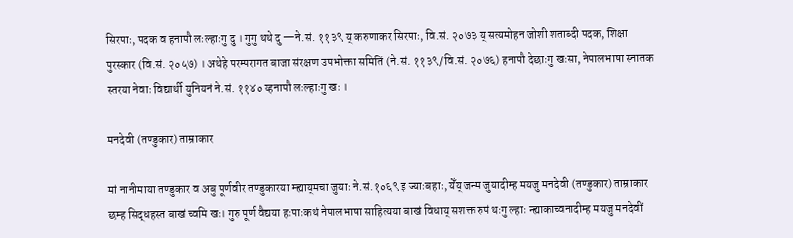सिरपाः, पदक व हनापौ लःल्हाःगु दु । गुगु थथे दु —ने.सं. ११३९ य् करुणाकर सिरपाः, वि.सं. २०७३ य् सत्यमोहन जोशी शताब्दी पदक, शिक्षा पुरस्कार (वि.सं. २०५७) । अथेहे परम्परागत बाजा संरक्षण उपभोक्ता समितिं (ने.सं. ११३९/वि.सं. २०७६) हनापौ देछाःगु खःसा, नेपालभाषा स्नातक स्तरया नेवाः विद्यार्थी युनियनं ने.सं. ११४० य्हनापौ लःल्हाःगु खः ।

मनदेवी (तण्डुकार) ताम्राकार

मां नानीमाया तण्डुकार व अबु पूर्णवीर तण्डुकारया म्ह्याय्‌मचा जुयाः ने.सं.१०६९ इ ज्याःबहाः, येँय् जन्म जुयादीम्ह मयजु मनदेवी (तण्डुकार) ताम्राकार छम्ह सिद्धहस्त बाखं च्वमि खः। गुरु पूर्ण वैद्यया हःपाःकथं नेपालभाषा साहित्यया बाखं विधाय् सशक्त रुपं थःगु ल्हाः न्ह्याकाच्वनादीम्ह मयजु मनदेवीं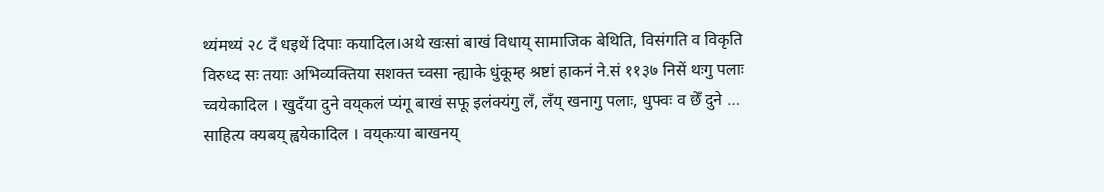थ्यंमथ्यं २८ दँ धइथें दिपाः कयादिल।अथे खःसां बाखं विधाय् सामाजिक बेथिति, विसंगति व विकृति विरुध्द सः तयाः अभिव्यक्तिया सशक्त च्वसा न्ह्याके धुंकूम्ह श्रष्टां हाकनं ने.सं ११३७ निसें थःगु पलाः च्वयेकादिल । खुदँया दुने वय्‌कलं प्यंगू बाखं सफू इलंक्यंगु लँ, लँय् खनागु पलाः, धुफ्वः व छेँ दुने … साहित्य क्यबय् ह्वयेकादिल । वय्‌कःया बाखनय्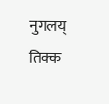नुगलय् तिक्क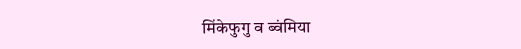मिंकेफुगु व ब्वंमिया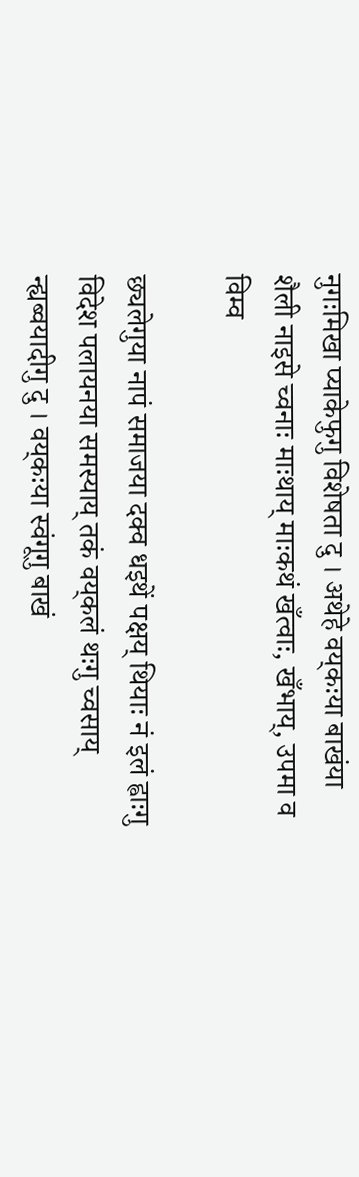नुगःमिखा प्याकेफुगु विशेषता दु । अथेहे वय्‌कःया बाखंया शैली नाइसे च्वनाः माःथाय् माःकथं खँत्वाः, खँभाय्, उपमा व विम्व

छ्यलेगुया नापं समाजया दक्व धइथें पक्षय् थियाः नं इलं ह्वाःगु विदेश पलायनया समस्याय् तकं वय्‌कलं थःगु च्वसाय् न्ह्यब्वयादीगु दु । वय्‌कःया स्वंगूगु बाखं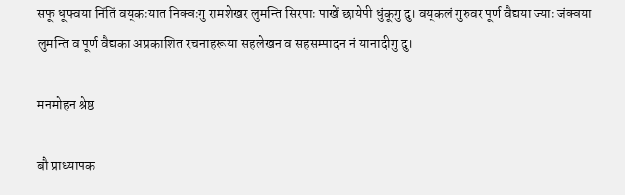सफू धूफ्वया निंतिं वय्‌कःयात निक्वःगु रामशेखर लुमन्ति सिरपाः पाखें छायेपी धुंकूगु दु। वय्‌कलं गुरुवर पूर्ण वैद्यया ज्याः जंक्वया लुमन्ति व पूर्ण वैद्यका अप्रकाशित रचनाहरूया सहलेखन व सहसम्पादन नं यानादीगु दु।

मनमोहन श्रेष्ठ

बौ प्राध्यापक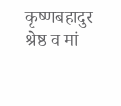कृष्णबहादुर श्रेष्ठ व मां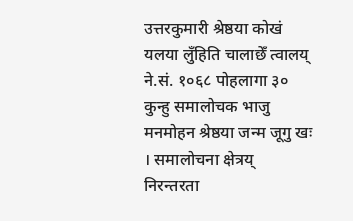उत्तरकुमारी श्रेष्ठया कोखं यलया लुँहिति चालाछेँ त्वालय् ने.सं. १०६८ पोहलागा ३० कुन्हु समालोचक भाजु मनमोहन श्रेष्ठया जन्म जूगु खः । समालोचना क्षेत्रय् निरन्तरता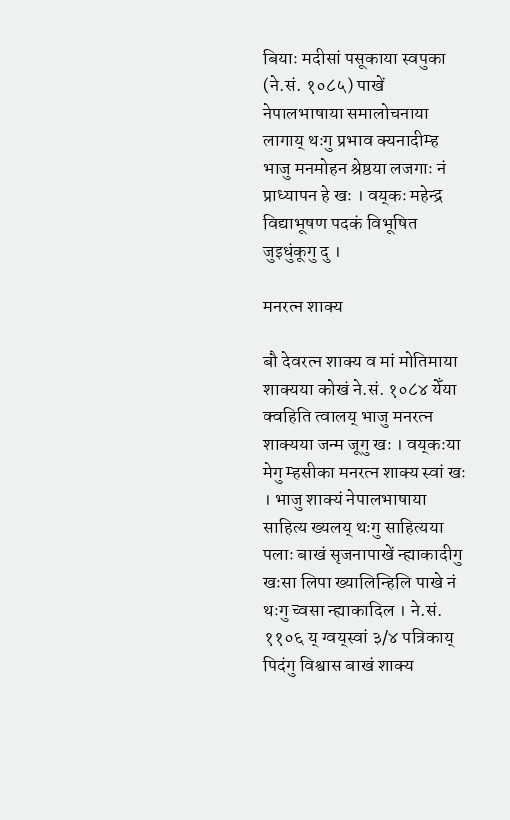बियाः मदीसां पसूकाया स्वपुका (ने.सं. १०८५) पाखें नेपालभाषाया समालोचनाया लागाय् थःगु प्रभाव क्यनादीम्ह भाजु मनमोहन श्रेष्ठया लजगाः नं प्राध्यापन हे खः । वय्‌कः महेन्द्र विद्याभूषण पदकं विभूषित जुइधुंकूगु दु ।

मनरत्न शाक्य

बौ देवरत्न शाक्य व मां मोतिमाया शाक्यया कोखं ने.सं. १०८४ येँया क्वहिति त्वालय् भाजु मनरत्न शाक्यया जन्म जूगु खः । वय्‌कःया मेगु म्हसीका मनरत्न शाक्य स्वां खः । भाजु शाक्यं नेपालभाषाया साहित्य ख्यलय् थःगु साहित्यया पलाः बाखं सृजनापाखें न्ह्याकादीगु खःसा लिपा ख्यालिन्हिलि पाखे नं थःगु च्वसा न्ह्याकादिल । ने.सं. ११०६ य् ग्वय्‌स्वां ३/४ पत्रिकाय् पिदंगु विश्वास बाखं शाक्य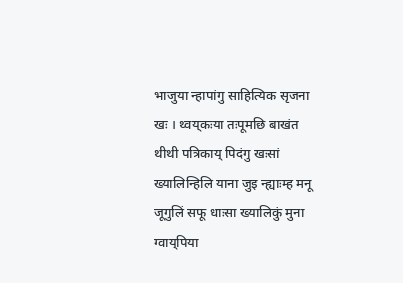भाजुया न्हापांगु साहित्यिक सृजना खः । थ्वय्‌कःया तःपूमछि बाखंत थीथी पत्रिकाय् पिदंगु खःसां ख्यालिन्हिलि याना जुइ न्ह्याःम्ह मनू जूगुलिं सफू धाःसा ख्यालिकुं मुना ग्वाय्‌पिया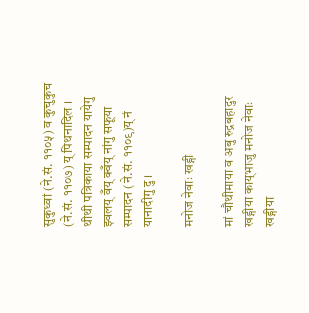सुकुध्वां (ने.सं. ११०५) व कुचुकुच (ने.सं. ११०७) य् पिथनादिल । थीथी पत्रिकाया सम्पादन यायेगु झ्वलय् वँय् क्वँय् नांगु सफूया सम्पादन (ने.सं. ११०९)य् नं यानादीगु दु ।

मनोज नेवाः खड्गी

मां चौथीमाया व अबु रुद्रबहादुर खड्गीया काय्‌भाजु मनोज नेवाः खड्गीया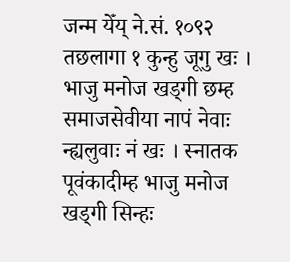जन्म येँय् ने.सं. १०९२ तछलागा १ कुन्हु जूगु खः । भाजु मनोज खड्गी छम्ह समाजसेवीया नापं नेवाः न्ह्यलुवाः नं खः । स्नातक पूवंकादीम्ह भाजु मनोज खड्गी सिन्हः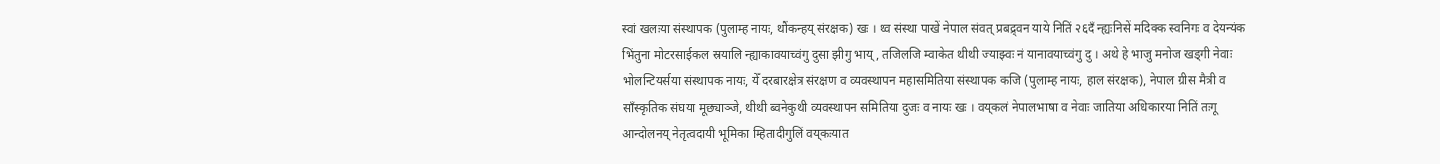स्वां खलःया संस्थापक (पुलाम्ह नायः, थौंकन्हय् संरक्षक) खः । थ्व संस्था पाखें नेपाल संवत् प्रबद्र्वन याये नितिं २६दँ न्ह्यःनिसें मदिक्क स्वनिगः व देयन्यंक भिंतुना मोटरसाईकल स्रयालि न्ह्याकावयाच्वंगु दुसा झीगु भाय्, तजिलजि म्वाकेत थीथी ज्याझ्वः नं यानावयाच्वंगु दु । अथे हे भाजु मनोज खड्गी नेवाः भोलन्टियर्सया संस्थापक नायः, येँ दरबारक्षेत्र संरक्षण व व्यवस्थापन महासमितिया संस्थापक कजि (पुलाम्ह नायः, हाल संरक्षक), नेपाल ग्रीस मैत्री व साँस्कृतिक संघया मूछ्याञ्जे, थीथी ब्वनेकुथी व्यवस्थापन समितिया दुजः व नायः खः । वय्‌कलं नेपालभाषा व नेवाः जातिया अधिकारया नितिं तःगू आन्दोलनय् नेतृत्वदायी भूमिका म्हितादीगुलिं वय्‌कःयात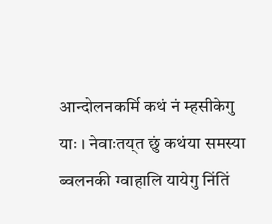आन्दोलनकर्मि कथं नं म्हसीकेगु याः । नेवाःतय्‌त छुं कथंया समस्या ब्वलनकी ग्वाहालि यायेगु निंतिं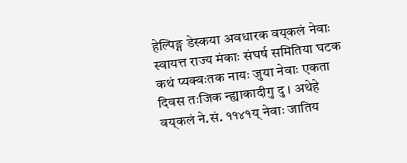हेल्पिङ्ग डेस्कया अवधारक वय्‌कलं नेवाः स्वायत्त राज्य मंकाः संघर्ष समितिया घटक कथं प्यक्वःतक नायः जुया नेवाः एकता दिवस तःजिक न्ह्याकादीगु दु । अथेहे वय्‌कलं ने.सं. ११४१य् नेवाः जातिय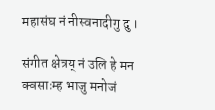महासंघ नं नीस्वनादीगु दु ।

संगीत क्षेत्रय् नं उलि हे मन क्वसाःम्ह भाजु मनोजं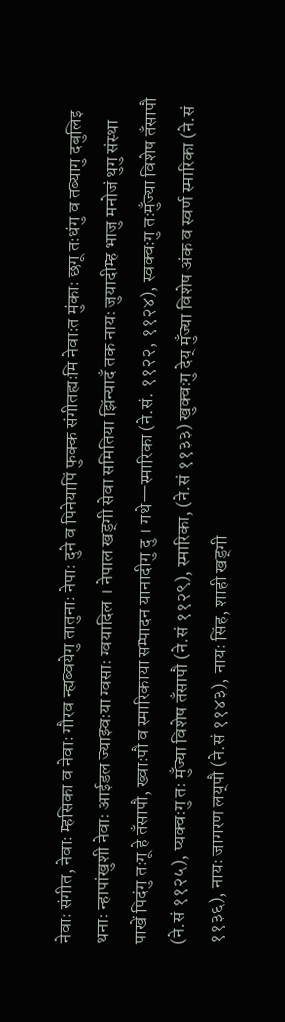नेवाः संगीत, नेवाः म्हसिका व नेवाः गौरव न्ह्यब्वयेगु तातुनाः नेपाः दुने व पिनेयापिं फुक्क संगीतह्यःमि नेवाःत मुंकाः छगू तःधंगु व तब्यागु दबुलिइ थनाः न्हापांखुशी नेवाः आईडल ज्याझ्वःया ग्वसाः ग्वयादिल । नेपाल खड्गी सेवा समितिया झिंन्यादँ तक नायः जुयादीम्ह भाजु मनोजं थुगु संस्था पाखें पिदंगु तःगू हे तँसापौ, ख्वाःपौ व स्मारिकाया सम्पादन यानादीगु दु । गथे—स्मारिका (ने.सं. ११२२, ११२४), स्वक्वःगु तःमुँज्या विशेष तँसापौ (ने.सं ११२५), प्यक्वःगु तः मुँज्या विशेष तँसापौ (ने.सं ११२९), स्मारिका, (ने.सं ११३३) खुक्वःगु देय् मुँज्या विशेष अंक व स्वर्ण स्मारिका (ने.सं ११३६), नायः जागरण लय्‌पौ (ने.सं ११४३), नायः सिंह, शाही खड्गी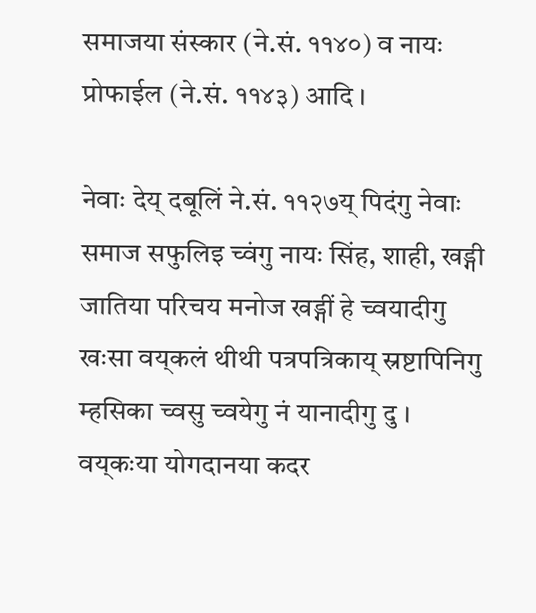समाजया संस्कार (ने.सं. ११४०) व नायः प्रोफाईल (ने.सं. ११४३) आदि ।

नेवाः देय् दबूलिं ने.सं. ११२७य् पिदंगु नेवाः समाज सफुलिइ च्वंगु नायः सिंह, शाही, खड्गी जातिया परिचय मनोज खड्गीं हे च्वयादीगु खःसा वय्‌कलं थीथी पत्रपत्रिकाय् स्रष्टापिनिगु म्हसिका च्वसु च्वयेगु नं यानादीगु दु । वय्‌कःया योगदानया कदर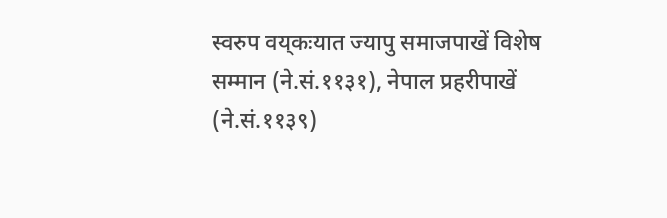स्वरुप वय्‌कःयात ज्यापु समाजपाखें विशेष सम्मान (ने.सं.११३१), नेपाल प्रहरीपाखें (ने.सं.११३९)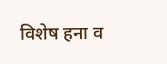विशेष हना व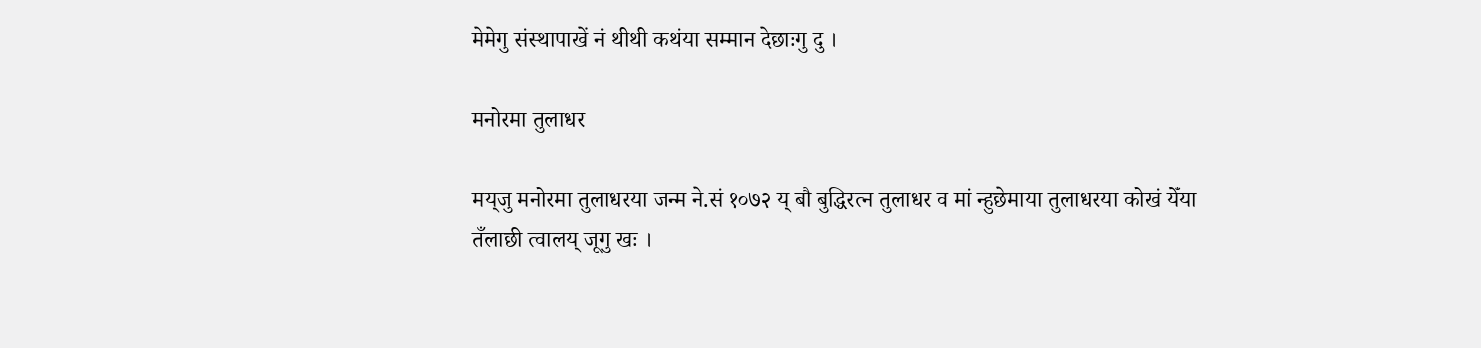मेमेगु संस्थापाखें नं थीथी कथंया सम्मान देछाःगु दु ।

मनोरमा तुलाधर

मय्‌जु मनोरमा तुलाधरया जन्म ने.सं १०७२ य् बौ बुद्धिरत्न तुलाधर व मां न्हुछेमाया तुलाधरया कोखं येँया तँलाछी त्वालय् जूगु खः ।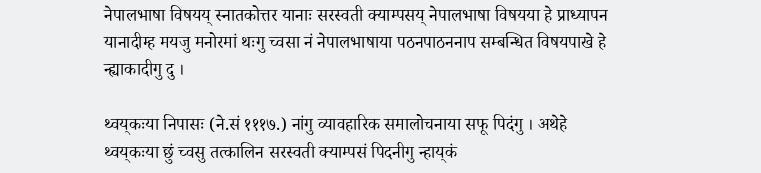नेपालभाषा विषयय् स्नातकोत्तर यानाः सरस्वती क्याम्पसय् नेपालभाषा विषयया हे प्राध्यापन यानादीम्ह मयजु मनोरमां थःगु च्वसा नं नेपालभाषाया पठनपाठननाप सम्बन्धित विषयपाखे हे न्ह्याकादीगु दु ।

थ्वय्‌कःया निपासः (ने.सं १११७.) नांगु व्यावहारिक समालोचनाया सफू पिदंगु । अथेहे थ्वय्‌कःया छुं च्वसु तत्कालिन सरस्वती क्याम्पसं पिदनीगु न्हाय्‌कं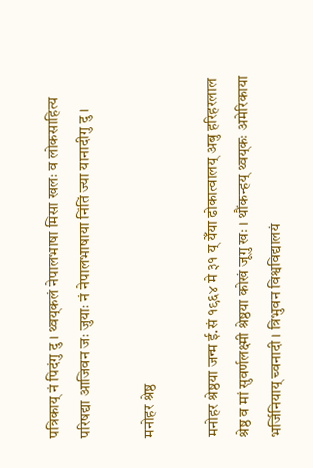पत्रिकाय् नं पिदंगु दु । थ्वय्‌कलं नेपालभाषा मिसा खलः व लोकसाहित्य परिषद्या आजिवन जः जुयाः नं नेपालभाषाया निंतिं ज्या यानादीगु दु ।

मनोहर श्रेष्ठ

मनोहर श्रेष्ठया जन्म ई.सं १९६४ मे ३१ य् येँया ढोकात्वालय् अबु हरिहरलाल श्रेष्ठ व मां सुवर्णलक्ष्मी श्रेष्ठया कोखं जूगु खः । थौंकन्हय् थ्वय्‌कः अमेरिकाया भर्जिनियाय् च्वनादी । त्रिभुवन विश्वविद्यालयं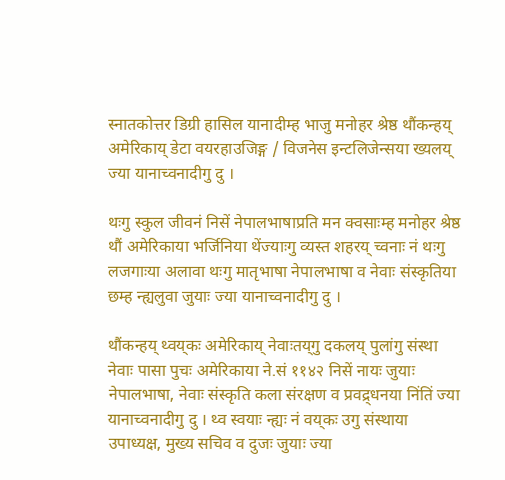स्नातकोत्तर डिग्री हासिल यानादीम्ह भाजु मनोहर श्रेष्ठ थौंकन्हय् अमेरिकाय् डेटा वयरहाउजिङ्ग / विजनेस इन्टलिजेन्सया ख्यलय् ज्या यानाच्वनादीगु दु ।

थःगु स्कुल जीवनं निसें नेपालभाषाप्रति मन क्वसाःम्ह मनोहर श्रेष्ठ थौं अमेरिकाया भर्जिनिया थेंज्याःगु व्यस्त शहरय् च्वनाः नं थःगु लजगाःया अलावा थःगु मातृभाषा नेपालभाषा व नेवाः संस्कृतिया छम्ह न्ह्यलुवा जुयाः ज्या यानाच्वनादीगु दु ।

थौंकन्हय् थ्वय्‌कः अमेरिकाय् नेवाःतय्‌गु दकलय् पुलांगु संस्था नेवाः पासा पुचः अमेरिकाया ने.सं ११४२ निसें नायः जुयाः नेपालभाषा, नेवाः संस्कृति कला संरक्षण व प्रवद्र्धनया निंतिं ज्या यानाच्वनादीगु दु । थ्व स्वयाः न्ह्यः नं वय्‌कः उगु संस्थाया उपाध्यक्ष, मुख्य सचिव व दुजः जुयाः ज्या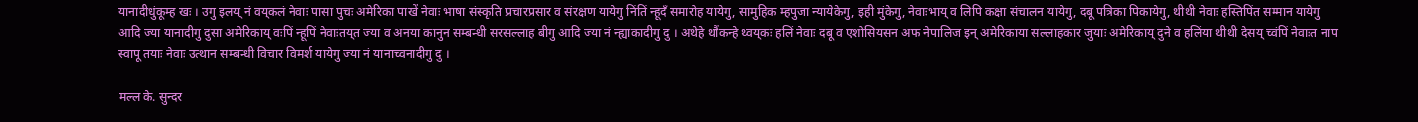यानादीधुंकूम्ह खः । उगु इलय् नं वय्‌कलं नेवाः पासा पुचः अमेरिका पाखें नेवाः भाषा संस्कृति प्रचारप्रसार व संरक्षण यायेगु निंतिं न्हूदँ समारोह यायेगु, सामुहिक म्हपुजा न्यायेकेगु, इही मुंकेगु, नेवाःभाय् व लिपि कक्षा संचालन यायेगु, दबू पत्रिका पिकायेगु, थीथी नेवाः हस्तिपिंत सम्मान यायेगु आदि ज्या यानादीगु दुसा अमेरिकाय् वःपिं न्हूपिं नेवाःतय्‌त ज्या व अनया कानुन सम्बन्धी सरसल्लाह बीगु आदि ज्या नं न्ह्याकादीगु दु । अथेहे थौंकन्हे थ्वय्‌कः हलिं नेवाः दबू व एशोसियसन अफ नेपालिज इन् अमेरिकाया सल्लाहकार जुयाः अमेरिकाय् दुने व हलिंया थीथी देसय् च्वंपिं नेवाःत नाप स्वापू तयाः नेवाः उत्थान सम्बन्धी विचार विमर्श यायेगु ज्या नं यानाच्वनादीगु दु ।

मल्ल के. सुन्दर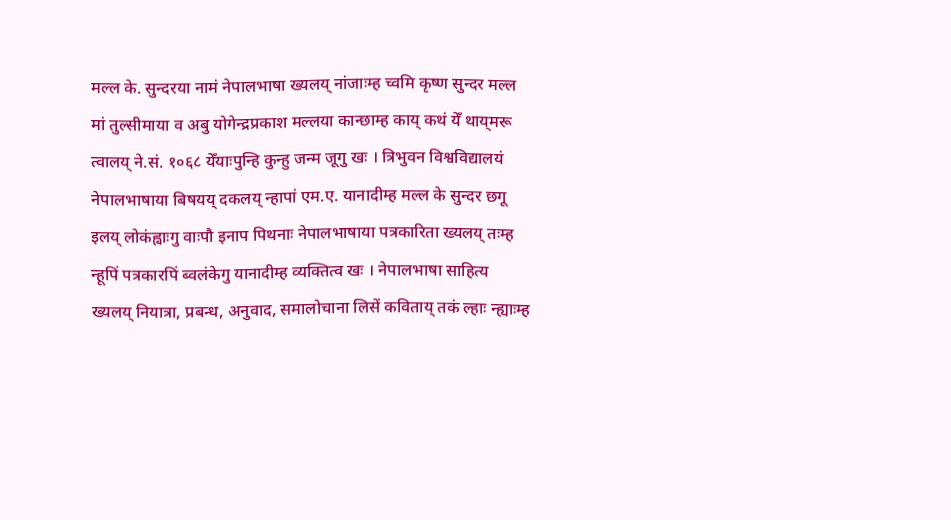मल्ल के. सुन्दरया नामं नेपालभाषा ख्यलय् नांजाःम्ह च्वमि कृष्ण सुन्दर मल्ल मां तुल्सीमाया व अबु योगेन्द्रप्रकाश मल्लया कान्छाम्ह काय् कथं येँ थाय्‌मरू त्वालय् ने.सं. १०६८ येँयाःपुन्हि कुन्हु जन्म जूगु खः । त्रिभुवन विश्वविद्यालयं नेपालभाषाया बिषयय् दकलय् न्हापां एम.ए. यानादीम्ह मल्ल के सुन्दर छगू इलय् लोकंह्वाःगु वाःपौ इनाप पिथनाः नेपालभाषाया पत्रकारिता ख्यलय् तःम्ह न्हूपिं पत्रकारपिं ब्वलंकेगु यानादीम्ह व्यक्तित्व खः । नेपालभाषा साहित्य ख्यलय् नियात्रा, प्रबन्ध, अनुवाद, समालोचाना लिसें कविताय् तकं ल्हाः न्ह्याःम्ह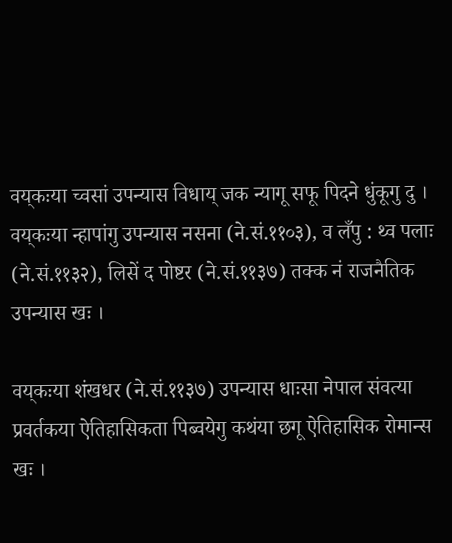वय्‌कःया च्वसां उपन्यास विधाय् जक न्यागू सफू पिदने धुंकूगु दु । वय्‌कःया न्हापांगु उपन्यास नसना (ने.सं.११०३), व लँपु : थ्व पलाः (ने.सं.११३२), लिसें द पोष्टर (ने.सं.११३७) तक्क नं राजनैतिक उपन्यास खः ।

वय्‌कःया शंखधर (ने.सं.११३७) उपन्यास धाःसा नेपाल संवत्या प्रवर्तकया ऐतिहासिकता पिब्वयेगु कथंया छगू ऐतिहासिक रोमान्स खः ।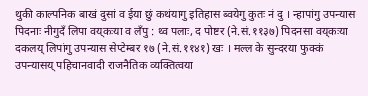थुकी काल्पनिक बाखं दुसां व ईया छुं कथंयागु इतिहास ब्वयेगु कुतः नं दु । न्हापांगु उपन्यास पिदनाः नीगुदँ लिपा वय्‌कःया व लँपु : थ्व पलाः, द पोष्टर (ने.सं.११३७) पिदनसा वय्‌कःया दकलय् लिपांगु उपन्यास सेप्टेम्बर १७ (ने.सं.११४१) खः । मल्ल के सुन्दरया फुक्कं उपन्यासय् पहिचानवादी राजनैतिक व्यक्तित्वया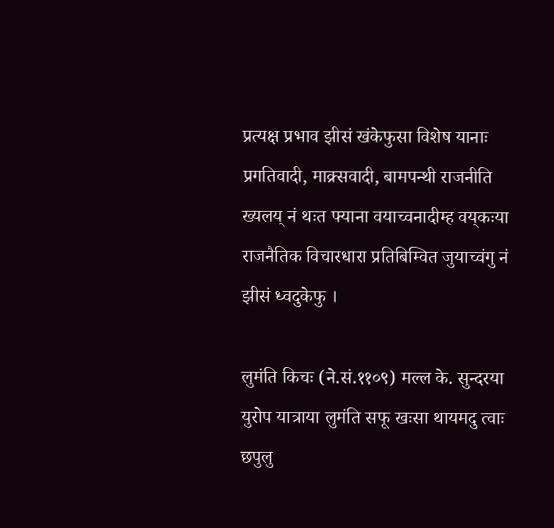प्रत्यक्ष प्रभाव झीसं खंकेफुसा विशेष यानाः प्रगतिवादी, माक्र्सवादी, बामपन्थी राजनीति ख्यलय् नं थःत फ्याना वयाच्वनादीम्ह वय्‌कःया राजनैतिक विचारधारा प्रतिबिम्वित जुयाच्वंगु नं झीसं ध्वदुकेफु ।

लुमंति किचः (ने.सं.११०९) मल्ल के. सुन्दरया युरोप यात्राया लुमंति सफू खःसा थायमदु त्वाः छपुलु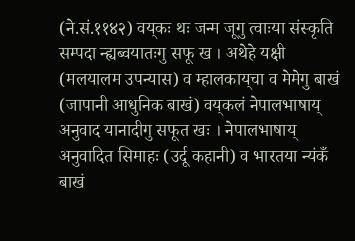(ने.सं.११४२) वय्‌कः थः जन्म जूगु त्वाःया संस्कृति सम्पदा न्ह्यब्वयातःगु सफू ख । अथेहे यक्षी (मलयालम उपन्यास) व म्हालकाय्‌चा व मेमेगु बाखं (जापानी आधुनिक बाखं) वय्‌कलं नेपालभाषाय् अनुवाद यानादीगु सफूत खः । नेपालभाषाय् अनुवादित सिमाहः (उर्दू कहानी) व भारतया न्यंकँ बाखं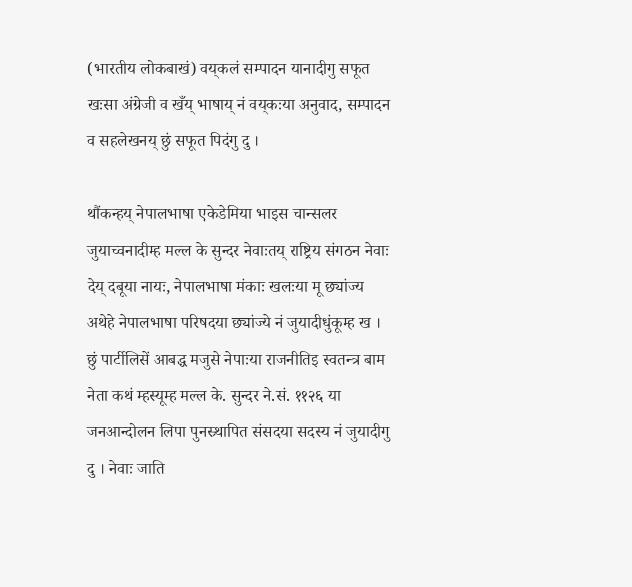(भारतीय लोकबाखं) वय्‌कलं सम्पादन यानादीगु सफूत खःसा अंग्रेजी व खँय् भाषाय् नं वय्‌कःया अनुवाद, सम्पादन व सहलेखनय् छुं सफूत पिदंगु दु ।

थौंकन्हय् नेपालभाषा एकेडेमिया भाइस चान्सलर जुयाच्वनादीम्ह मल्ल के सुन्दर नेवाःतय् राष्ट्रिय संगठन नेवाः देय् दबूया नायः, नेपालभाषा मंकाः खलःया मू छ्यांज्य अथेहे नेपालभाषा परिषदया छ्यांज्ये नं जुयादीधुंकूम्ह ख । छुं पार्टीलिसें आबद्ध मजुसे नेपाःया राजनीतिइ स्वतन्त्र बाम नेता कथं म्हस्यूम्ह मल्ल के. सुन्दर ने.सं. ११२६ या जनआन्दोलन लिपा पुनस्र्थापित संसदया सदस्य नं जुयादीगु दु । नेवाः जाति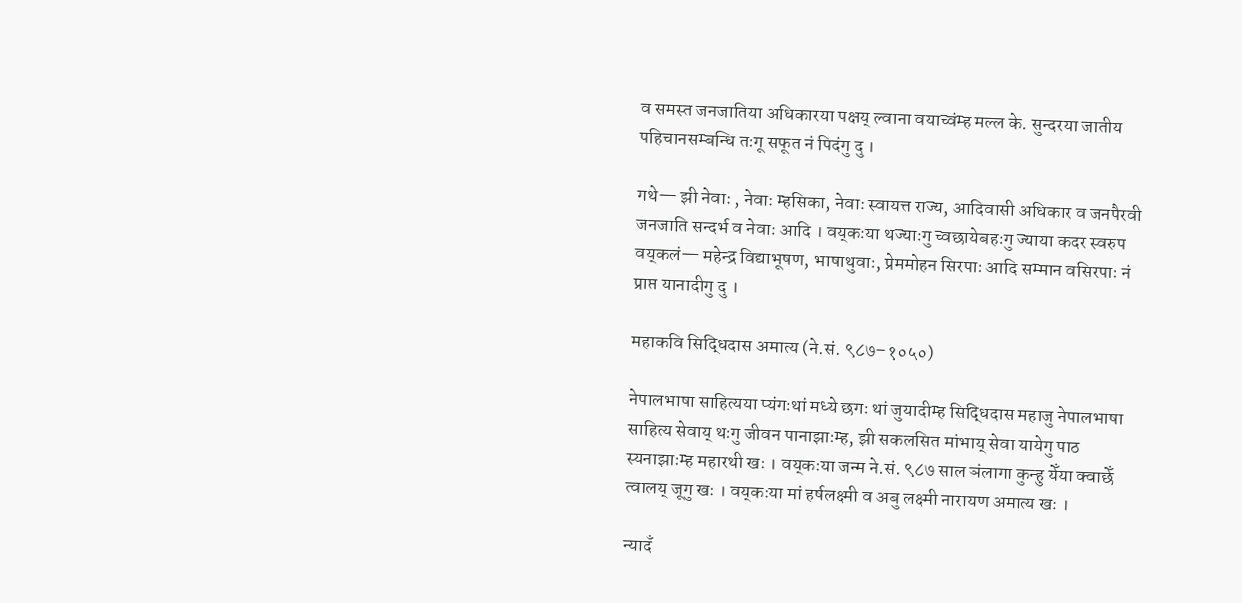व समस्त जनजातिया अधिकारया पक्षय् ल्वाना वयाच्वंम्ह मल्ल के. सुन्दरया जातीय पहिचानसम्बन्धि तःगू सफूत नं पिदंगु दु ।

गथे— झी नेवाः , नेवाः म्हसिका, नेवाः स्वायत्त राज्य, आदिवासी अधिकार व जनपैरवी जनजाति सन्दर्भ व नेवाः आदि । वय्‌कःया थज्याःगु च्वछायेबहःगु ज्याया कदर स्वरुप वय्‌कलं— महेन्द्र विद्याभूषण, भाषाथुवाः, प्रेममोहन सिरपाः आदि सम्मान वसिरपाः नं प्राप्त यानादीगु दु ।

महाकवि सिद्धिदास अमात्य (ने.सं. ९८७–१०५०)

नेपालभाषा साहित्यया प्यंगःथां मध्ये छगः थां जुयादीम्ह सिद्धिदास महाजु नेपालभाषा साहित्य सेवाय् थःगु जीवन पानाझाःम्ह, झी सकलसित मांभाय् सेवा यायेगु पाठ स्यनाझाःम्ह महारथी खः । वय्‌कःया जन्म ने.सं. ९८७ साल ञंलागा कुन्हु येँया क्वाछेँ त्वालय् जूगु खः । वय्‌कःया मां हर्षलक्ष्मी व अबु लक्ष्मी नारायण अमात्य खः ।

न्यादँ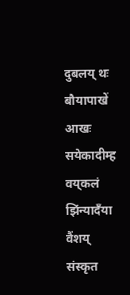दुबलय् थः बौयापाखें आखः सयेकादीम्ह वय्‌कलं झिंन्यादँया वैंशय् संस्कृत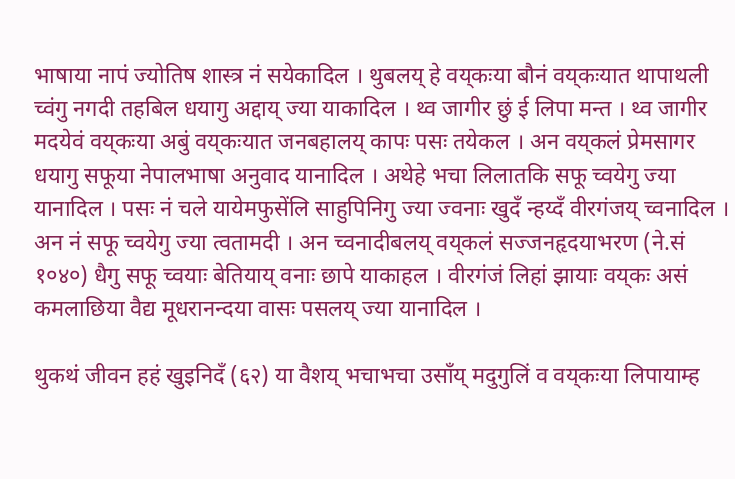भाषाया नापं ज्योतिष शास्त्र नं सयेकादिल । थुबलय् हे वय्‌कःया बौनं वय्‌कःयात थापाथली च्वंगु नगदी तहबिल धयागु अद्दाय् ज्या याकादिल । थ्व जागीर छुं ई लिपा मन्त । थ्व जागीर मदयेवं वय्‌कःया अबुं वय्‌कःयात जनबहालय् कापः पसः तयेकल । अन वय्‌कलं प्रेमसागर धयागु सफूया नेपालभाषा अनुवाद यानादिल । अथेहे भचा लिलातकि सफू च्वयेगु ज्या यानादिल । पसः नं चले यायेमफुसेंलि साहुपिनिगु ज्या ज्वनाः खुदँ न्हय्दँ वीरगंजय् च्वनादिल । अन नं सफू च्वयेगु ज्या त्वतामदी । अन च्वनादीबलय् वय्‌कलं सज्जनहृदयाभरण (ने.सं १०४०) धैगु सफू च्वयाः बेतियाय् वनाः छापे याकाहल । वीरगंजं लिहां झायाः वय्‌कः असं कमलाछिया वैद्य मूधरानन्दया वासः पसलय् ज्या यानादिल ।

थुकथं जीवन हहं खुइनिदँ (६२) या वैशय् भचाभचा उसाँय् मदुगुलिं व वय्‌कःया लिपायाम्ह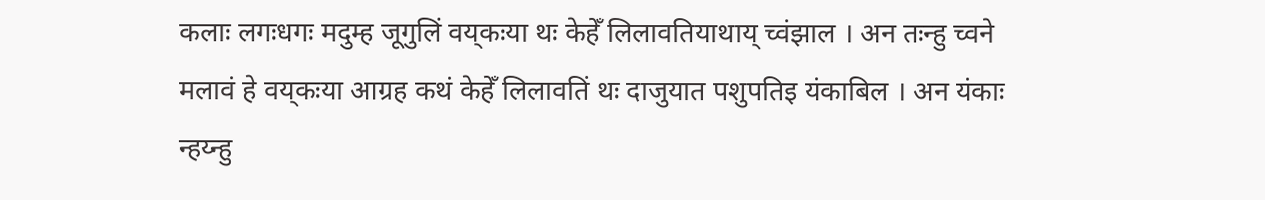कलाः लगःधगः मदुम्ह जूगुलिं वय्‌कःया थः केहेँ लिलावतियाथाय् च्वंझाल । अन तःन्हु च्वने मलावं हे वय्‌कःया आग्रह कथं केहेँ लिलावतिं थः दाजुयात पशुपतिइ यंकाबिल । अन यंकाः न्हय्न्हु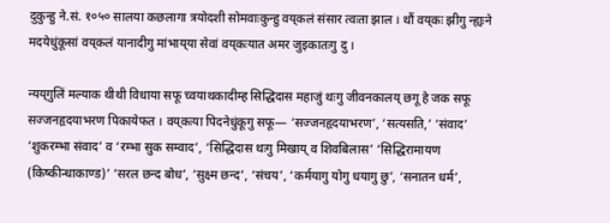दुकुन्हु ने.सं. १०५० सालया कछलागा त्रयोदशी सोमवाःकुन्हु वय्‌कलं संसार त्वःता झाल । थौं वय्‌कः झीगु न्ह्यःने मदयेधुंकूसां वय्‌कलं यानादीगु मांभाय्‌या सेवां वय्‌कःयात अमर जुइकातःगु दु ।

न्यय्‌गुलिं मल्याक थीथी विधाया सफू च्वयाथकादीम्ह सिद्धिदास महाजुं थःगु जीवनकालय् छगू हे जक सफू सज्जनहृदयाभरण पिकायेफत । वय्‌कःया पिदनेधुंकूगु सफू— ‘सज्जनहृदयाभरण’, ‘सत्यसति,’ ‘संवाद’ ‘शुकरम्भा संवाद’ व ‘रम्भा सुक सम्वाद’, ‘सिद्धिदास थःगु मिखाय् व शिवबिलास’ ‘सिद्धिरामायण (किष्कीन्धाकाण्ड)’ ‘सरल छन्द बोध’, ‘सुक्ष्म छन्द’, ‘संचय’, ‘कर्मयागु योगु धयागु छु’, ‘सनातन धर्म’,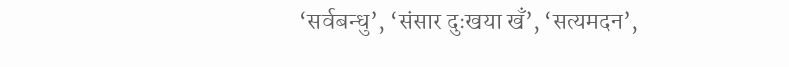‘सर्वबन्धु’, ‘संसार दुःखया खँ’, ‘सत्यमदन’,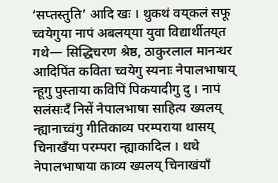‘सप्तस्तुति’ आदि खः । थुकथं वय्‌कलं सफू च्वयेगुया नापं अबलय्‌या युवा विद्यार्थीतय्‌त गथे— सिद्धिचरण श्रेष्ठ, ठाकुरलाल मानन्धर आदिपिंत कविता च्वयेगु स्यनाः नेपालभाषाय् न्हूगु पुस्ताया कविपिं पिकयादीगु दु । नापं सलंसःदँ निसें नेपालभाषा साहित्य ख्यलय् न्ह्यानाच्वंगु गीतिकाव्य परम्पराया थासय् चिनाखँया परम्परा न्ह्याकादिल । थथे नेपालभाषाया काव्य ख्यलय् चिनाखंयाँ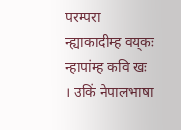परम्परा न्ह्याकादीम्ह वय्‌कः न्हापांम्ह कवि खः । उकिं नेपालभाषा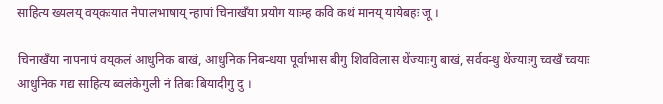साहित्य ख्यलय् वय्‌कःयात नेपालभाषाय् न्हापां चिनाखँया प्रयोग याःम्ह कवि कथं मानय् यायेबहः जू ।

चिनाखँया नापनापं वय्‌कलं आधुनिक बाखं, आधुनिक निबन्धया पूर्वाभास बीगु शिवविलास थेंज्याःगु बाखं, सर्ववन्धु थेंज्याःगु च्वखँ च्वयाः आधुनिक गद्य साहित्य ब्वलंकेगुली नं तिबः बियादीगु दु ।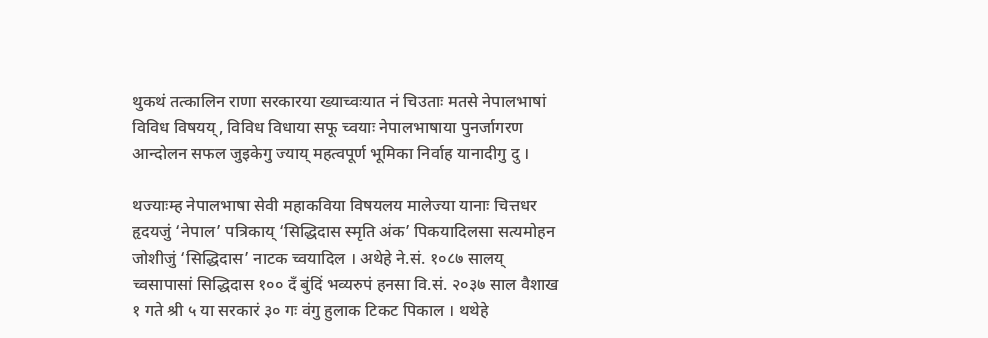थुकथं तत्कालिन राणा सरकारया ख्याच्वःयात नं चिउताः मतसे नेपालभाषां विविध विषयय्, विविध विधाया सफू च्वयाः नेपालभाषाया पुनर्जागरण आन्दोलन सफल जुइकेगु ज्याय् महत्वपूर्ण भूमिका निर्वाह यानादीगु दु ।

थज्याःम्ह नेपालभाषा सेवी महाकविया विषयलय मालेज्या यानाः चित्तधर हृदयजुं ‘नेपाल’ पत्रिकाय् ‘सिद्धिदास स्मृति अंक’ पिकयादिलसा सत्यमोहन जोशीजुं ‘सिद्धिदास’ नाटक च्वयादिल । अथेहे ने.सं. १०८७ सालय् च्वसापासां सिद्धिदास १०० दँ बुंदिं भव्यरुपं हनसा वि.सं. २०३७ साल वैशाख १ गते श्री ५ या सरकारं ३० गः वंगु हुलाक टिकट पिकाल । थथेहे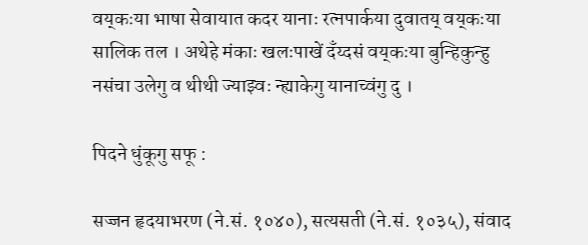वय्‌कःया भाषा सेवायात कदर यानाः रत्नपार्कया दुवातय् वय्‌कःया सालिक तल । अथेहे मंकाः खलःपाखें दँय्दसं वय्‌कःया बुन्हिकुन्हु नसंचा उलेगु व थीथी ज्याझ्वः न्ह्याकेगु यानाच्वंगु दु ।

पिदने धुंकूगु सफू :

सज्जन हृदयाभरण (ने.सं. १०४०), सत्यसती (ने.सं. १०३५), संवाद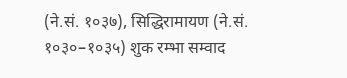(ने.सं. १०३७), सिद्धिरामायण (ने.सं. १०३०–१०३५) शुक रम्भा सम्वाद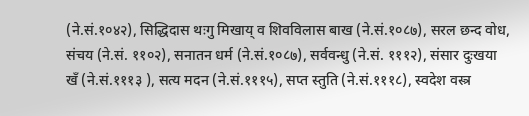(ने.सं.१०४२), सिद्धिदास थःगु मिखाय् व शिवविलास बाख (ने.सं.१०८७), सरल छन्द वोध, संचय (ने.सं. ११०२), सनातन धर्म (ने.सं.१०८७), सर्ववन्धु (ने.सं. १११२), संसार दुःखया खँ (ने.सं.१११३ ), सत्य मदन (ने.सं.१११५), सप्त स्तुति (ने.सं.१११८), स्वदेश वस्त्र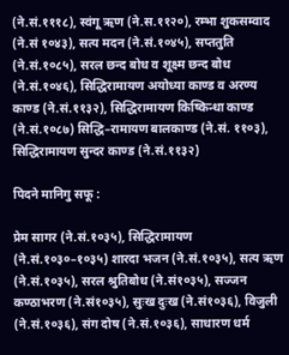(ने.सं.१११८), स्वंगू ऋण (ने.स.११२०), रम्भा शुकसम्वाद (ने.सं १०४३), सत्य मदन (ने.सं.१०४५), सप्ततुति (ने.सं.१०८५), सरल छन्द बोध व शूक्ष्म छन्द बोध (ने.सं.१०४६), सिद्धिरामायण अयोध्या काण्ड व अरण्य काण्ड (ने.सं.११३२), सिद्धिरामायण किष्किन्धा काण्ड (ने.सं.१०८७) सिद्धि–रामायण बालकाण्ड (ने.सं. ११०३), सिद्धिरामायण सुन्दर काण्ड (ने.सं.११३२)

पिदने मानिगु सफू :

प्रेम सागर (ने.सं.१०३५), सिद्धिरामायण (ने.सं.१०३०–१०३५) शारदा भजन (ने.सं.१०३५), सत्य ऋण (ने.सं.१०३५), सरल श्रुतिबोध (ने.सं१०३५), सज्जन कण्ठाभरण (ने.सं१०३५), सुःख दुःख (ने.सं१०३६), विजुली (ने.सं.१०३६), संग दोष (ने.सं.१०३६), साधारण धर्म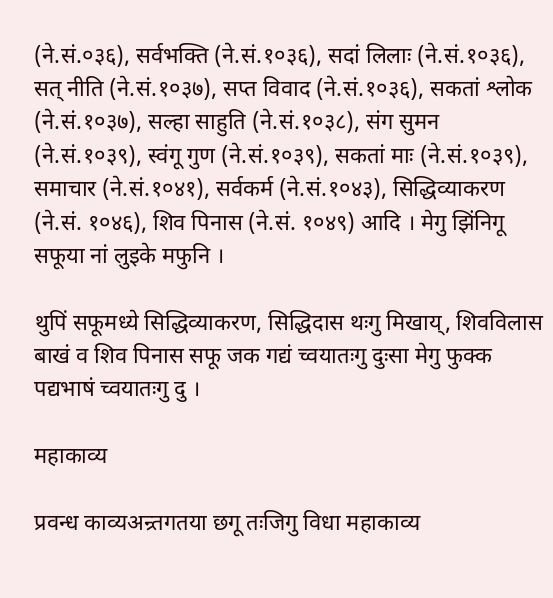(ने.सं.०३६), सर्वभक्ति (ने.सं.१०३६), सदां लिलाः (ने.सं.१०३६), सत् नीति (ने.सं.१०३७), सप्त विवाद (ने.सं.१०३६), सकतां श्लोक (ने.सं.१०३७), सल्हा साहुति (ने.सं.१०३८), संग सुमन (ने.सं.१०३९), स्वंगू गुण (ने.सं.१०३९), सकतां माः (ने.सं.१०३९), समाचार (ने.सं.१०४१), सर्वकर्म (ने.सं.१०४३), सिद्धिव्याकरण (ने.सं. १०४६), शिव पिनास (ने.सं. १०४९) आदि । मेगु झिंनिगू सफूया नां लुइके मफुनि ।

थुपिं सफूमध्ये सिद्धिव्याकरण, सिद्धिदास थःगु मिखाय्, शिवविलास बाखं व शिव पिनास सफू जक गद्यं च्वयातःगु दुःसा मेगु फुक्क पद्यभाषं च्वयातःगु दु ।

महाकाव्य

प्रवन्ध काव्यअन्र्तगतया छगू तःजिगु विधा महाकाव्य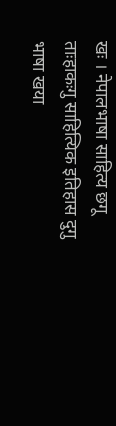खः । नेपालभाषा साहित्य छगू ताःहाकःगु साहित्यिक इतिहास दुगु भाषा खया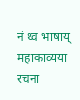नं थ्व भाषाय् महाकाव्यया रचना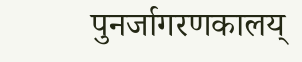पुनर्जागरणकालय्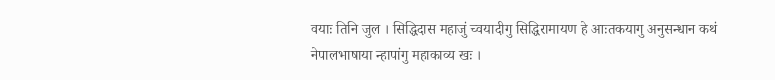वयाः तिनि जुल । सिद्धिदास महाजुं च्वयादीगु सिद्धिरामायण हे आःतकयागु अनुसन्धान कथं नेपालभाषाया न्हापांगु महाकाव्य खः ।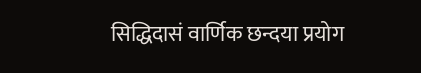सिद्धिदासं वार्णिक छन्दया प्रयोग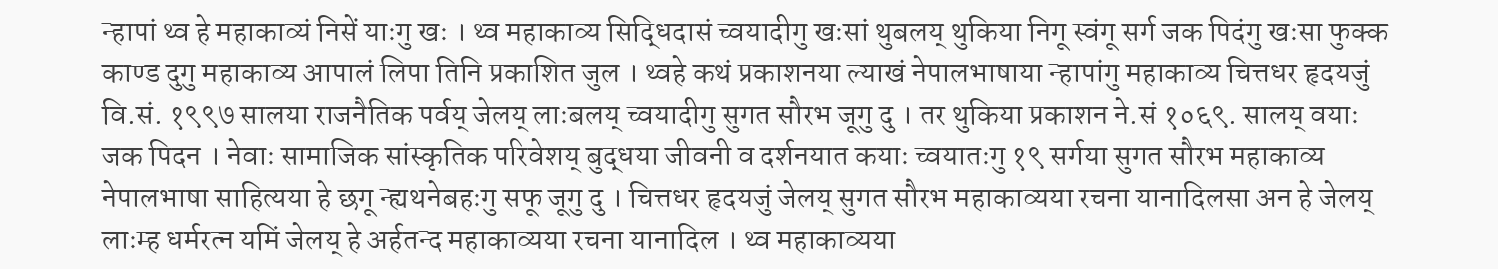न्हापां थ्व हे महाकाव्यं निसें याःगु खः । थ्व महाकाव्य सिद्धिदासं च्वयादीगु खःसां थुबलय् थुकिया निगू स्वंगू सर्ग जक पिदंगु खःसा फुक्क काण्ड दुगु महाकाव्य आपालं लिपा तिनि प्रकाशित जुल । थ्वहे कथं प्रकाशनया ल्याखं नेपालभाषाया न्हापांगु महाकाव्य चित्तधर हृदयजुं वि.सं. १९९७ सालया राजनैतिक पर्वय् जेलय् लाःबलय् च्वयादीगु सुगत सौरभ जूगु दु । तर थुकिया प्रकाशन ने.सं १०६९. सालय् वयाः जक पिदन । नेवाः सामाजिक सांस्कृतिक परिवेशय् बुद्धया जीवनी व दर्शनयात कयाः च्वयातःगु १९ सर्गया सुगत सौरभ महाकाव्य नेपालभाषा साहित्यया हे छगू न्ह्यथनेबहःगु सफू जूगु दु । चित्तधर हृदयजुं जेलय् सुगत सौरभ महाकाव्यया रचना यानादिलसा अन हे जेलय् लाःम्ह धर्मरत्न यमिं जेलय् हे अर्हतन्द महाकाव्यया रचना यानादिल । थ्व महाकाव्यया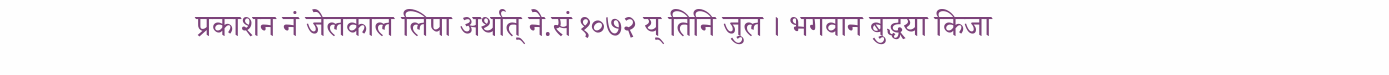प्रकाशन नं जेलकाल लिपा अर्थात् ने.सं १०७२ य् तिनि जुल । भगवान बुद्धया किजा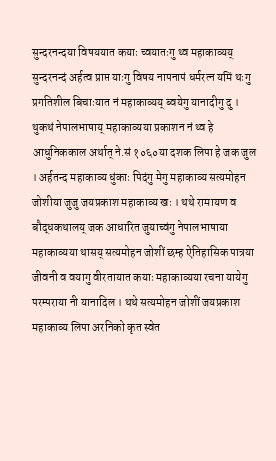सुन्दरनन्दया विषययात कयाः च्वयातःगु थ्व महाकाव्यय् सुन्दरनन्दं अर्हत्व प्राप्त याःगु विषय नापनापं धर्मरत्न यमिं थःगु प्रगतिशील बिचाःयात नं महाकाव्यय् ब्वयेगु यानादीगु दु । थुकथं नेपालभाषाय् महाकाव्यया प्रकाशन नं थ्व हे आधुनिककाल अर्थात् ने.सं १०६०या दशक लिपा हे जक जुल । अर्हतन्द महाकाव्य धुंकाः पिदंगु मेगु महाकाव्य सत्यमोहन जोशीया जुजु जयप्रकाश महाकाव्य खः । थथे रामायण व बौद्धकथालय् जक आधारित जुयाच्वंगु नेपालभाषाया महाकाव्यया थासय् सत्यमोहन जोशीं छम्ह ऐतिहासिक पात्रया जीवनी व वयागु वीरतायात कयाः महाकाव्यया रचना यायेगु परम्पराया नी यानादिल । थथे सत्यमोहन जोशीं जयप्रकाश महाकाव्य लिपा अरनिको कृत स्वेत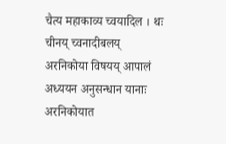चैत्य महाकाव्य च्वयादिल । थः चीनय् च्वनादीबलय् अरनिकोया विषयय् आपालं अध्ययन अनुसन्धान यानाः अरनिकोयात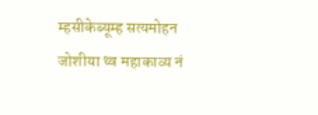म्हसीकेब्यूम्ह सत्यमोहन जोशीया थ्व महाकाव्य नं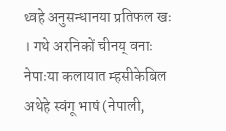थ्वहे अनुसन्धानया प्रतिफल खः । गथे अरनिकों चीनय् वनाः नेपाःया कलायात म्हसीकेबिल अथेहे स्वंगू भाषं (नेपाली,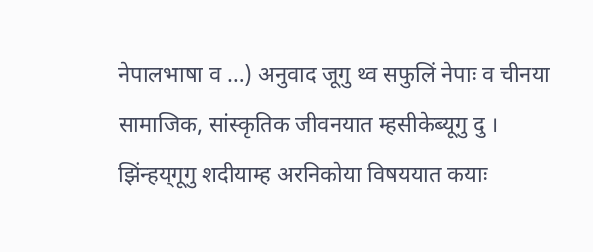नेपालभाषा व …) अनुवाद जूगु थ्व सफुलिं नेपाः व चीनया सामाजिक, सांस्कृतिक जीवनयात म्हसीकेब्यूगु दु । झिंन्हय्‌गूगु शदीयाम्ह अरनिकोया विषययात कयाः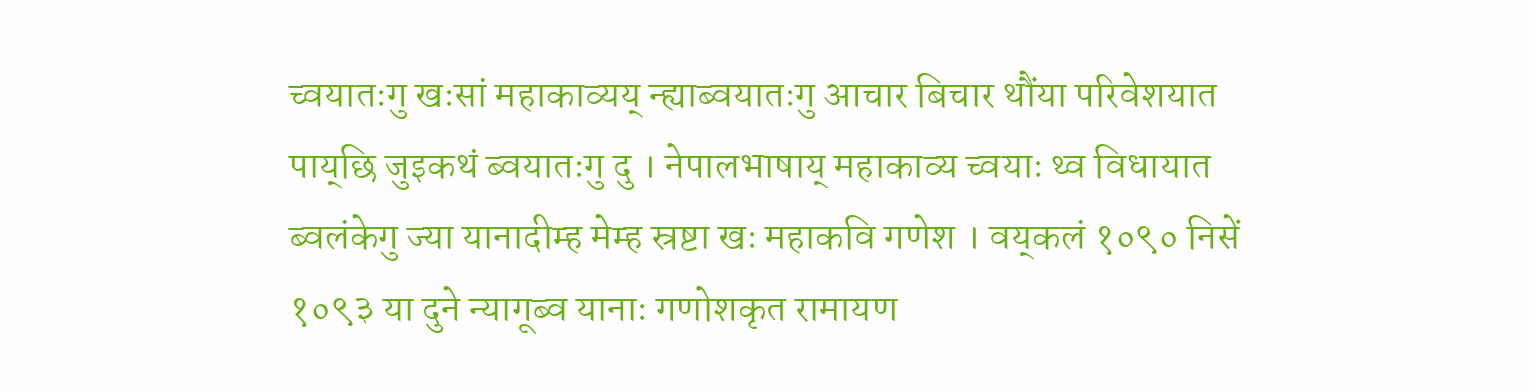च्वयातःगु खःसां महाकाव्यय् न्ह्याब्वयातःगु आचार बिचार थौंया परिवेशयात पाय्‌छि जुइकथं ब्वयातःगु दु । नेपालभाषाय् महाकाव्य च्वयाः थ्व विधायात ब्वलंकेगु ज्या यानादीम्ह मेम्ह स्रष्टा खः महाकवि गणेश । वय्‌कलं १०९० निसें १०९३ या दुने न्यागूब्व यानाः गणोशकृत रामायण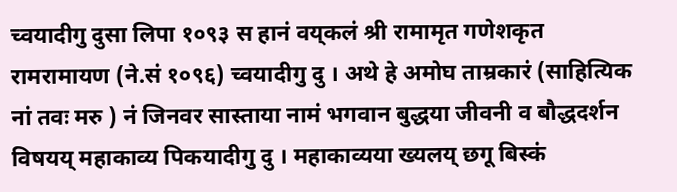च्वयादीगु दुसा लिपा १०९३ स हानं वय्‌कलं श्री रामामृत गणेशकृत रामरामायण (ने.सं १०९६) च्वयादीगु दु । अथे हे अमोघ ताम्रकारं (साहित्यिक नां तवः मरु ) नं जिनवर सास्ताया नामं भगवान बुद्धया जीवनी व बौद्धदर्शन विषयय् महाकाव्य पिकयादीगु दु । महाकाव्यया ख्यलय् छगू बिस्कं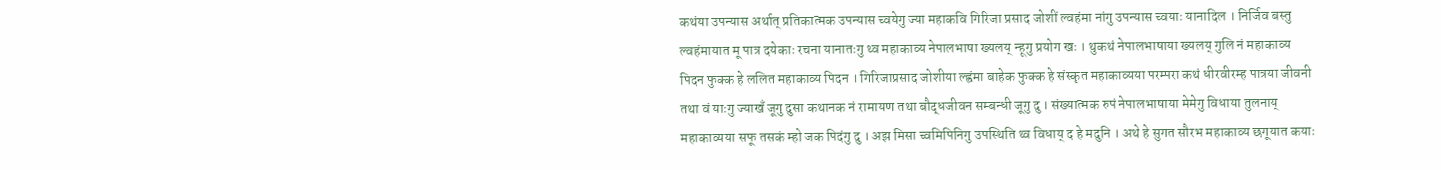कथंया उपन्यास अर्थात् प्रतिकात्मक उपन्यास च्वयेगु ज्या महाकवि गिरिजा प्रसाद जोशीं ल्वहंमा नांगु उपन्यास च्वयाः यानादिल । निर्जिव बस्तु ल्वहंमायात मू पात्र दयेकाः रचना यानातःगु थ्व महाकाव्य नेपालभाषा ख्यलय् न्हूगु प्रयोग खः । थुकथं नेपालभाषाया ख्यलय् गुलि नं महाकाव्य पिदन फुक्क हे ललित महाकाव्य पिदन । गिरिजाप्रसाद जोशीया ल्ह्वंमा बाहेक फुक्क हे संस्कृत महाकाव्यया परम्परा कथं धीरवीरम्ह पात्रया जीवनी तथा वं याःगु ज्याखँ जूगु दुसा कथानक नं रामायण तथा बौद्धजीवन सम्बन्धी जूगु दु । संख्यात्मक रुपं नेपालभाषाया मेमेगु विधाया तुलनाय् महाकाव्यया सफू तसकं म्हो जक पिदंगु दु । अझ मिसा च्वमिपिनिगु उपस्थिति थ्व विधाय् द हे मदुनि । अथे हे सुगत सौरभ महाकाव्य छगूयात कयाः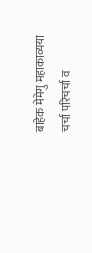बाहेक मेमेगु महाकाव्यया चर्चा परिचर्चा व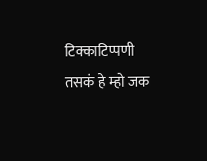टिक्काटिप्पणी तसकं हे म्हो जक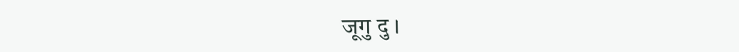जूगु दु ।